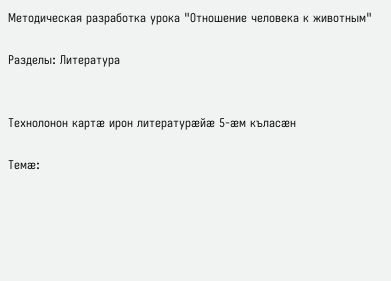Методическая разработка урока "Отношение человека к животным"

Разделы: Литература


Технолонон картæ ирон литературæйæ 5-æм къласæн

Темæ: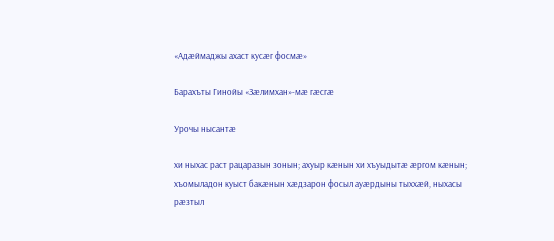«Адæймаджы ахаст кусæг фосмæ»

Барахъты Гинойы «Зæлимхан»-мæ гæсгæ

Урочы нысантæ

хи ныхас раст рацаразын зонын; ахуыр кæнын хи хъуыдытæ æргом кæнын; хъомыладон куыст бакæнын хæдзарон фосыл ауæрдыны тыххæй, ныхасы рæзтыл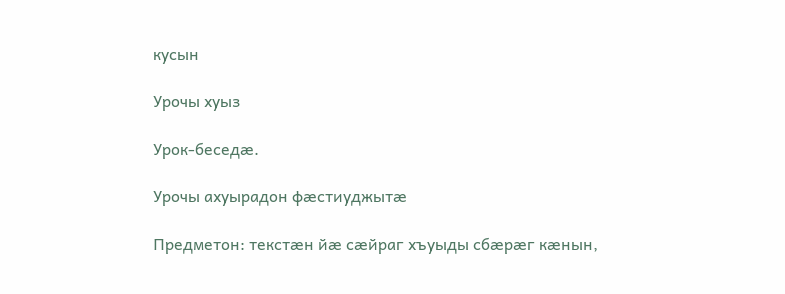кусын

Урочы хуыз

Урок-беседæ.

Урочы ахуырадон фæстиуджытæ

Предметон: текстæн йæ сæйраг хъуыды сбæрæг кæнын,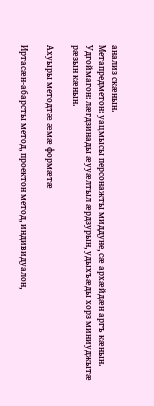анализ скæнын.
Метапредметон: уацмысы персонажты миддуне, сæ архæйдæн аргъ кæнын.
Удгоймагон: лæгдзинады æууæлтыл æрдзурын, удыхъæды хорз миниуджытæ рæзын кæнын.

Ахуыры методтæ æмæ формæтæ

Иртасæн-абарсты метод, проектон метод, индивидуалон,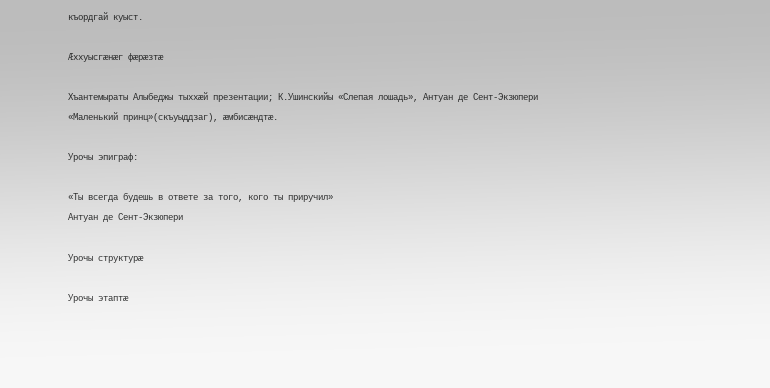къордгай куыст.

Æххуысгæнæг фæрæзтæ

Хъантемыраты Алыбеджы тыххæй презентации; К.Ушинскийы «Слепая лошадь», Антуан де Сент-Экзюпери «Маленький принц»(скъуыддзаг), æмбисæндтæ.

Урочы эпиграф:

«Ты всегда будешь в ответе за того, кого ты приручил»
Антуан де Сент-Экзюпери

Урочы структурæ

Урочы этаптæ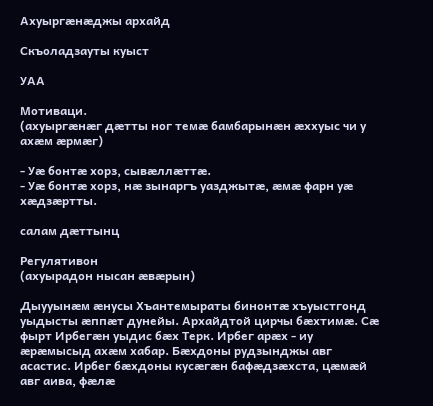Ахуыргæнæджы архайд

Скъоладзауты куыст

УАА

Мотиваци.
(ахуыргæнæг дæтты ног темæ бамбарынæн æххуыс чи у ахæм æрмæг)

- Уæ бонтæ хорз, сывæллæттæ.
- Уæ бонтæ хорз, нæ зынаргъ уазджытæ, æмæ фарн уæ хæдзæртты.

салам дæттынц

Регулятивон
(ахуырадон нысан æвæрын)

Дыууынæм æнусы Хъантемыраты бинонтæ хъуыстгонд уыдысты æппæт дунейы. Архайдтой цирчы бæхтимæ. Сæ фырт Ирбегæн уыдис бæх Терк. Ирбег арæх - иу æрæмысыд ахæм хабар. Бæхдоны рудзынджы авг асастис. Ирбег бæхдоны кусæгæн бафæдзæхста, цæмæй авг аива, фæлæ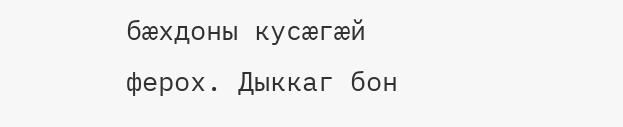бæхдоны кусæгæй ферох. Дыккаг бон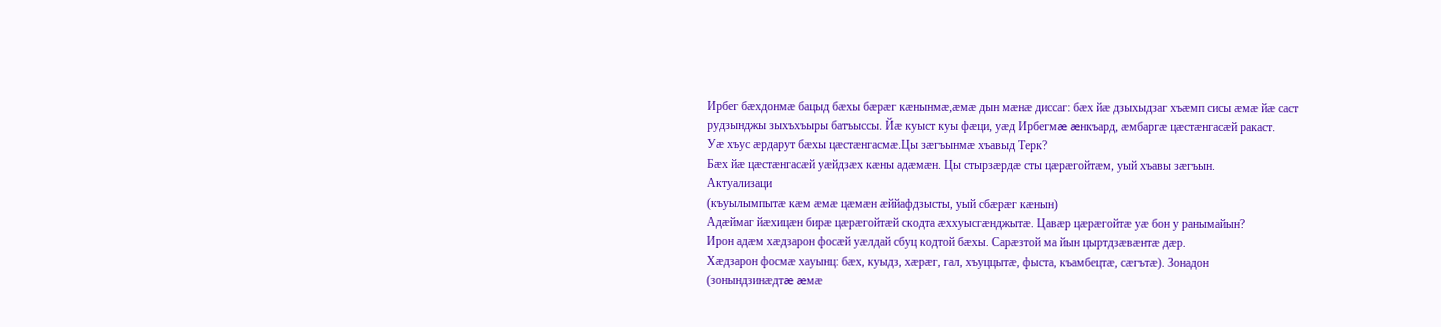Ирбег бæхдонмæ бацыд бæхы бæрæг кæнынмæ,æмæ дын мæнæ диссаг: бæх йæ дзыхыдзаг хъæмп сисы æмæ йæ саст рудзынджы зыхъхъыры батъыссы. Йæ куыст куы фæци, уæд Ирбегмæ æнкъард, æмбаргæ цæстæнгасæй ракаст.
Уæ хъус æрдарут бæхы цæстæнгасмæ.Цы зæгъынмæ хъавыд Терк?
Бæх йæ цæстæнгасæй уæйдзæх кæны адæмæн. Цы стырзæрдæ сты цæрæгойтæм, уый хъавы зæгъын.
Актуализаци
(къуылымпытæ кæм æмæ цæмæн æййафдзысты, уый сбæрæг кæнын)
Адæймаг йæхицæн бирæ цæрæгойтæй скодта æххуысгæнджытæ. Цавæр цæрæгойтæ уæ бон у ранымайын?
Ирон адæм хæдзарон фосæй уæлдай сбуц кодтой бæхы. Сарæзтой ма йын цыртдзæвæнтæ дæр.
Хæдзарон фосмæ хауынц: бæх, куыдз, хæрæг, гал, хъуццытæ, фыста, къамбецтæ, сæгътæ). Зонадон
(зонындзинæдтæ æмæ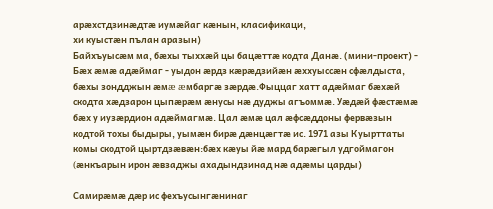арæхстдзинæдтæ иумæйаг кæнын, класификаци,
хи куыстæн пълан аразын)
Байхъуысæм ма, бæхы тыххæй цы бацæттæ кодта Данæ. (мини-проект) - Бæх æмæ адæймаг - уыдон æрдз кæрæдзийæн æххуыссæн сфæлдыста, бæхы зондджын æмæ æмбаргæ зæрдæ.Фыццаг хатт адæймаг бæхæй скодта хæдзарон цыпæрæм æнусы нæ дуджы агъоммæ. Уæдæй фæстæмæ бæх у иузæрдион адæймагмæ. Цал æмæ цал æфсæддоны фервæзын кодтой тохы быдыры, уымæн бирæ дæнцæгтæ ис. 1971 азы Куырттаты комы скодтой цыртдзæвæн:бæх кæуы йæ мард барæгыл удгоймагон
(æнкъарын ирон æвзаджы ахадындзинад нæ адæмы царды)

Самирæмæ дæр ис фехъусынгæнинаг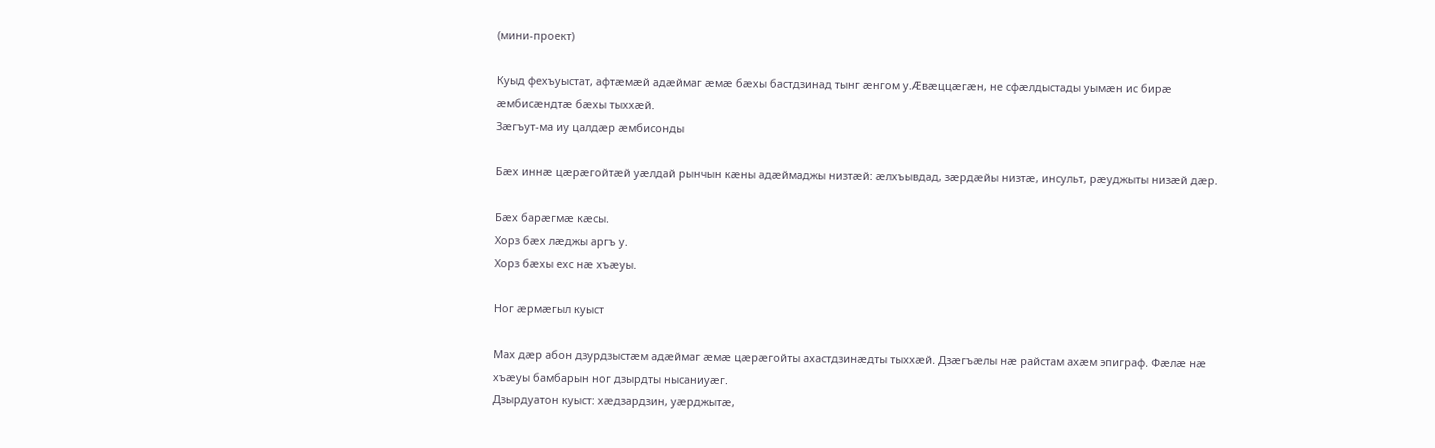(мини-проект)

Куыд фехъуыстат, афтæмæй адæймаг æмæ бæхы бастдзинад тынг æнгом у.Æвæццæгæн, не сфæлдыстады уымæн ис бирæ æмбисæндтæ бæхы тыххæй.
Зæгъут-ма иу цалдæр æмбисонды

Бæх иннæ цæрæгойтæй уæлдай рынчын кæны адæймаджы низтæй: æлхъывдад, зæрдæйы низтæ, инсульт, рæуджыты низæй дæр.

Бæх барæгмæ кæсы.
Хорз бæх лæджы аргъ у.
Хорз бæхы ехс нæ хъæуы.

Ног æрмæгыл куыст

Мах дæр абон дзурдзыстæм адæймаг æмæ цæрæгойты ахастдзинæдты тыххæй. Дзæгъæлы нæ райстам ахæм эпиграф. Фæлæ нæ хъæуы бамбарын ног дзырдты нысаниуæг.
Дзырдуатон куыст: хæдзардзин, уæрджытæ,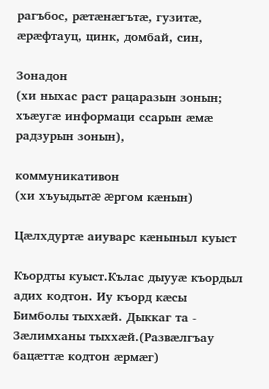рагъбос, рæтæнæгътæ, гузитæ, æрæфтауц, цинк, домбай, син,

Зонадон
(хи ныхас раст рацаразын зонын; хъæугæ информаци ссарын æмæ радзурын зонын),

коммуникативон
(хи хъуыдытæ æргом кæнын)

Цæлхдуртæ аиуварс кæныныл куыст

Къордты куыст.Кълас дыууæ къордыл адих кодтон. Иу къорд кæсы Бимболы тыххæй. Дыккаг та - Зæлимханы тыххæй.(Развæлгъау бацæттæ кодтон æрмæг)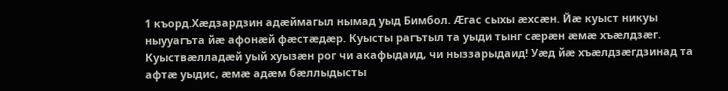1 къорд.Хæдзардзин адæймагыл нымад уыд Бимбол. Æгас сыхы æхсæн. Йæ куыст никуы ныууагъта йæ афонæй фæстæдæр. Куысты рагътыл та уыди тынг сæрæн æмæ хъæлдзæг. Куыствæлладæй уый хуызæн рог чи акафыдаид, чи ныззарыдаид! Уæд йæ хъæлдзæгдзинад та афтæ уыдис, æмæ адæм бæллыдысты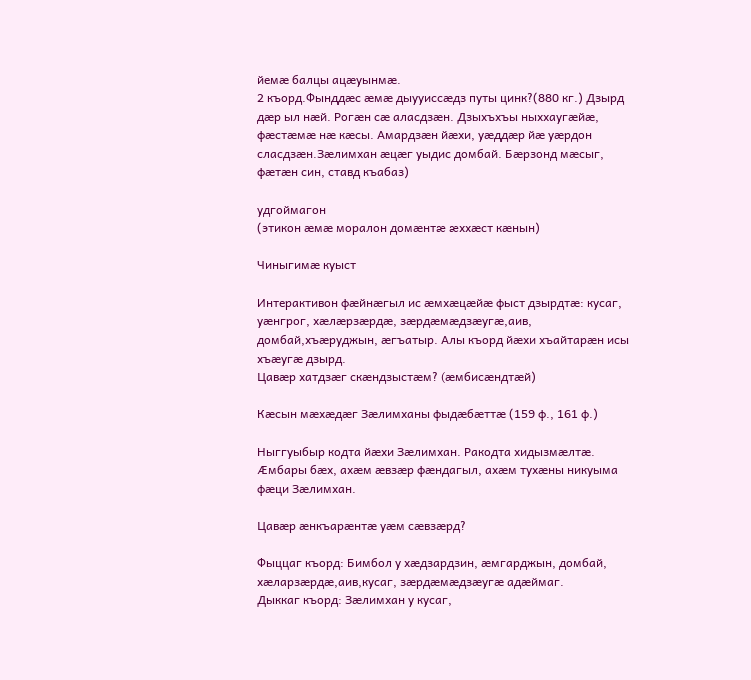йемæ балцы ацæуынмæ.
2 къорд.Фынддæс æмæ дыууиссæдз путы цинк?(880 кг.) Дзырд дæр ыл нæй. Рогæн сæ аласдзæн. Дзыхъхъы ныххаугæйæ, фæстæмæ нæ кæсы. Амардзæн йæхи, уæддæр йæ уæрдон сласдзæн.Зæлимхан æцæг уыдис домбай. Бæрзонд мæсыг, фæтæн син, ставд къабаз)

удгоймагон
(этикон æмæ моралон домæнтæ æххæст кæнын)

Чиныгимæ куыст

Интерактивон фæйнæгыл ис æмхæцæйæ фыст дзырдтæ: кусаг, уæнгрог, хæлæрзæрдæ, зæрдæмæдзæугæ,аив, домбай,хъæруджын, æгъатыр. Алы къорд йæхи хъайтарæн исы хъæугæ дзырд.
Цавæр хатдзæг скæндзыстæм? (æмбисæндтæй)

Кæсын мæхæдæг Зæлимханы фыдæбæттæ (159 ф., 161 ф.)

Ныггуыбыр кодта йæхи Зæлимхан. Ракодта хидызмæлтæ. Æмбары бæх, ахæм æвзæр фæндагыл, ахæм тухæны никуыма фæци Зæлимхан.

Цавæр æнкъарæнтæ уæм сæвзæрд?

Фыццаг къорд: Бимбол у хæдзардзин, æмгарджын, домбай, хæларзæрдæ,аив,кусаг, зæрдæмæдзæугæ адæймаг.
Дыккаг къорд: Зæлимхан у кусаг,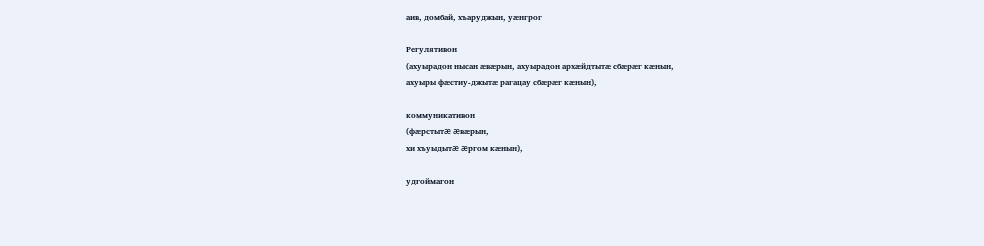аив, домбай, хъаруджын, уæнгрог

Регулятивон
(ахуырадон нысан æвæрын, ахуырадон архæйдтытæ сбæрæг кæнын,
ахуыры фæстиу-джытæ рагацау сбæрæг кæнын),

коммуникативон
(фæрстытæ æвæрын,
хи хъуыдытæ æргом кæнын),

удгоймагон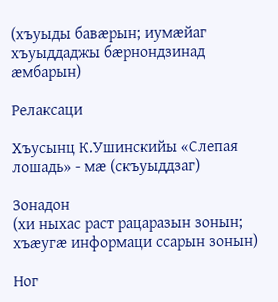(хъуыды бавæрын; иумæйаг хъуыддаджы бæрнондзинад æмбарын)

Релаксаци

Хъусынц К.Ушинскийы «Слепая лошадь» - мæ (скъуыддзаг)

Зонадон
(хи ныхас раст рацаразын зонын; хъæугæ информаци ссарын зонын)

Ног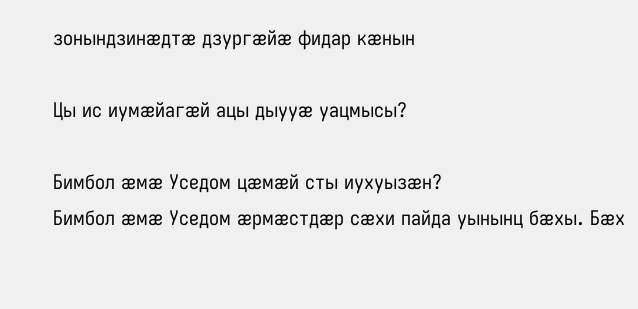зонындзинæдтæ дзургæйæ фидар кæнын

Цы ис иумæйагæй ацы дыууæ уацмысы?

Бимбол æмæ Уседом цæмæй сты иухуызæн?
Бимбол æмæ Уседом æрмæстдæр сæхи пайда уынынц бæхы. Бæх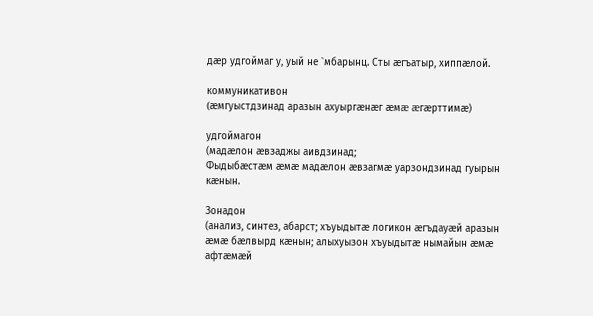дæр удгоймаг у, уый не `мбарынц. Сты æгъатыр, хиппæлой.

коммуникативон
(æмгуыстдзинад аразын ахуыргæнæг æмæ æгæрттимæ)

удгоймагон
(мадæлон æвзаджы аивдзинад;
Фыдыбæстæм æмæ мадæлон æвзагмæ уарзондзинад гуырын кæнын.

Зонадон
(анализ, синтез, абарст; хъуыдытæ логикон æгъдауæй аразын æмæ бæлвырд кæнын; алыхуызон хъуыдытæ нымайын æмæ афтæмæй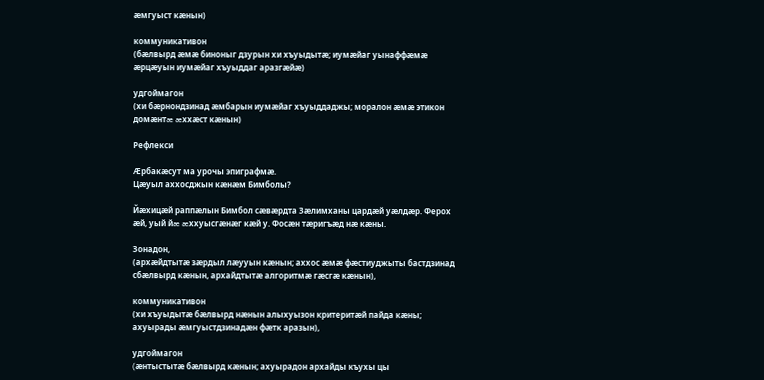æмгуыст кæнын)

коммуникативон
(бæлвырд æмæ биноныг дзурын хи хъуыдытæ; иумæйаг уынаффæмæ æрцæуын иумæйаг хъуыддаг аразгæйæ)

удгоймагон
(хи бæрнондзинад æмбарын иумæйаг хъуыддаджы; моралон æмæ этикон домæнтæ æххæст кæнын)

Рефлекси

Æрбакæсут ма урочы эпиграфмæ.
Цæуыл аххосджын кæнæм Бимболы?

Йæхицæй раппæлын Бимбол сæвæрдта Зæлимханы цардæй уæлдæр. Ферох æй, уый йæ æххуысгæнæг кæй у. Фосæн тæригъæд нæ кæны.

Зонадон,
(архæйдтытæ зæрдыл лæууын кæнын; аххос æмæ фæстиуджыты бастдзинад сбæлвырд кæнын, архайдтытæ алгоритмæ гæсгæ кæнын),

коммуникативон
(хи хъуыдытæ бæлвырд нæнын алыхуызон критеритæй пайда кæны; ахуырады æмгуыстдзинадæн фæтк аразын),

удгоймагон
(æнтыстытæ бæлвырд кæнын; ахуырадон архайды къухы цы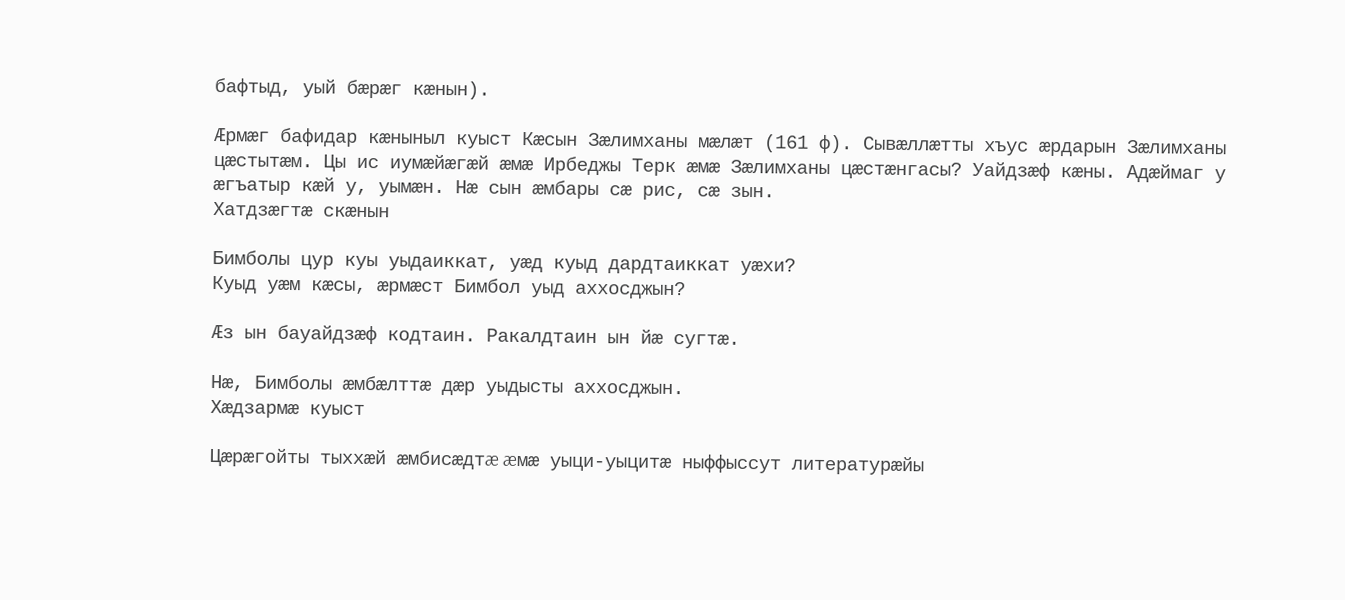бафтыд, уый бæрæг кæнын).

Æрмæг бафидар кæныныл куыст Кæсын Зæлимханы мæлæт (161 ф). Сывæллæтты хъус æрдарын Зæлимханы цæстытæм. Цы ис иумæйæгæй æмæ Ирбеджы Терк æмæ Зæлимханы цæстæнгасы? Уайдзæф кæны. Адæймаг у æгъатыр кæй у, уымæн. Нæ сын æмбары сæ рис, сæ зын.
Хатдзæгтæ скæнын

Бимболы цур куы уыдаиккат, уæд куыд дардтаиккат уæхи?
Куыд уæм кæсы, æрмæст Бимбол уыд аххосджын?

Æз ын бауайдзæф кодтаин. Ракалдтаин ын йæ сугтæ.

Нæ, Бимболы æмбæлттæ дæр уыдысты аххосджын.
Хæдзармæ куыст

Цæрæгойты тыххæй æмбисæдтæ æмæ уыци-уыцитæ ныффыссут литературæйы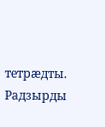тетрæдты.
Радзырды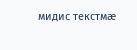мидис текстмæ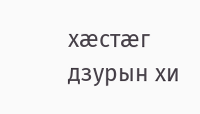хæстæг дзурын хи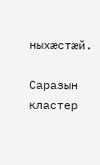ныхæстæй.

Саразын кластер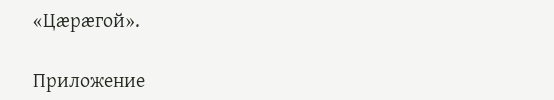«Цæрæгой».

Приложение